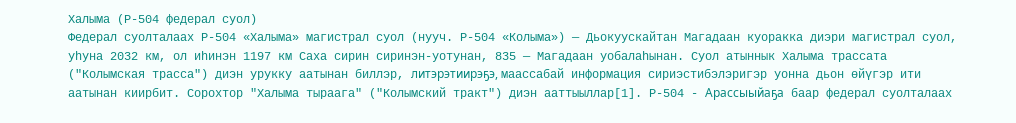Халыма (Р-504 федерал суол)
Федерал суолталаах Р-504 «Халыма» магистрал суол (нууч. Р-504 «Колыма») — Дьокуускайтан Магадаан куоракка диэри магистрал суол, уһуна 2032 км, ол иһинэн 1197 км Саха сирин сиринэн-уотунан, 835 — Магадаан уобалаһынан. Суол атыннык Халыма трассата ("Колымская трасса") диэн урукку аатынан биллэр, литэрэтиирэҕэ, маассабай информация сириэстибэлэригэр уонна дьон өйүгэр ити аатынан киирбит. Сорохтор "Халыма тыраага" ("Колымский тракт") диэн ааттыыллар[1]. Р-504 - Арассыыйаҕа баар федерал суолталаах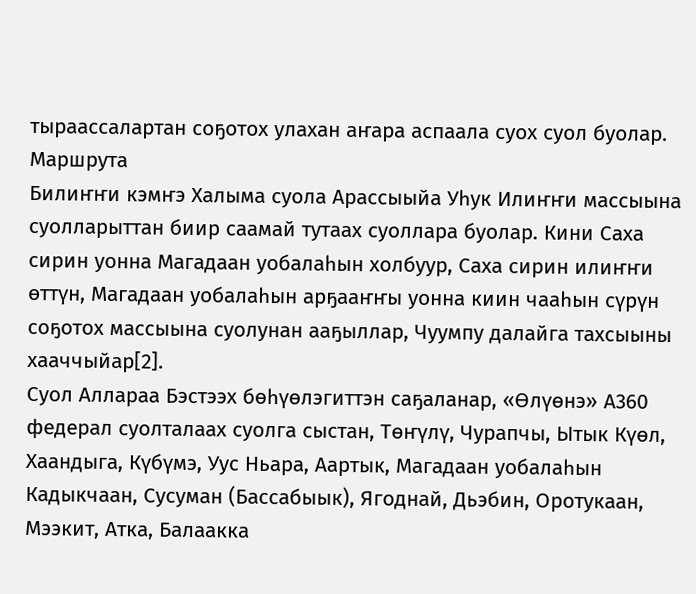тыраассалартан соҕотох улахан аҥара аспаала суох суол буолар.
Маршрута
Билиҥҥи кэмҥэ Халыма суола Арассыыйа Уһук Илиҥҥи массыына суолларыттан биир саамай тутаах суоллара буолар. Кини Саха сирин уонна Магадаан уобалаһын холбуур, Саха сирин илиҥҥи өттүн, Магадаан уобалаһын арҕааҥҥы уонна киин чааһын сүрүн соҕотох массыына суолунан ааҕыллар, Чуумпу далайга тахсыыны хааччыйар[2].
Суол Аллараа Бэстээх бөһүөлэгиттэн саҕаланар, «Өлүөнэ» А360 федерал суолталаах суолга сыстан, Төҥүлү, Чурапчы, Ытык Күөл, Хаандыга, Күбүмэ, Уус Ньара, Аартык, Магадаан уобалаһын Кадыкчаан, Сусуман (Бассабыык), Ягоднай, Дьэбин, Оротукаан, Мээкит, Атка, Балаакка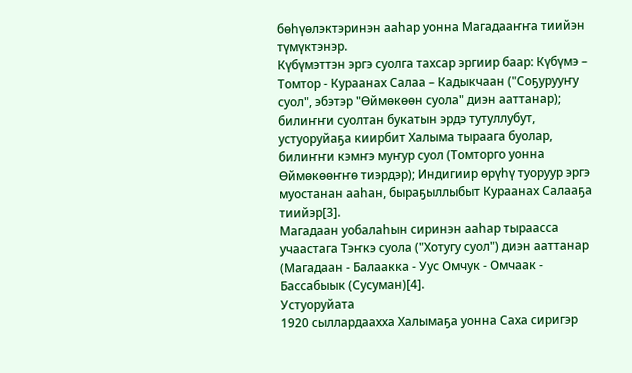бөһүөлэктэринэн ааһар уонна Магадааҥҥа тиийэн түмүктэнэр.
Күбүмэттэн эргэ суолга тахсар эргиир баар: Күбүмэ – Томтор - Кураанах Салаа – Кадыкчаан ("Соҕурууҥу суол", эбэтэр "Өймөкөөн суола" диэн ааттанар); билиҥҥи суолтан букатын эрдэ тутуллубут, устуоруйаҕа киирбит Халыма тыраага буолар, билиҥҥи кэмҥэ муҥур суол (Томторго уонна Өймөкөөҥҥө тиэрдэр); Индигиир өрүһү туоруур эргэ муостанан ааһан, быраҕыллыбыт Кураанах Салааҕа тиийэр[3].
Магадаан уобалаһын сиринэн ааһар тыраасса учаастага Тэҥкэ суола ("Хотугу суол") диэн ааттанар (Магадаан - Балаакка - Уус Омчук - Омчаак - Бассабыык (Сусуман)[4].
Устуоруйата
1920 сыллардаахха Халымаҕа уонна Саха сиригэр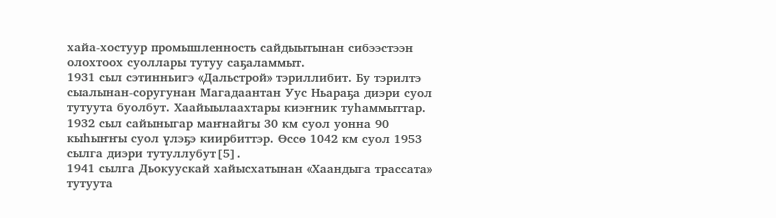хайа-хостуур промышленность сайдыытынан сибээстээн олохтоох суоллары тутуу саҕаламмыт.
1931 сыл сэтинньигэ «Дальстрой» тэриллибит. Бу тэрилтэ сыалынан-соругунан Магадаантан Уус Ньараҕа диэри суол тутуута буолбут. Хаайыылаахтары киэҥник туһаммыттар.
1932 сыл сайыныгар маҥнайгы 30 км суол уонна 90 кыһыҥҥы суол үлэҕэ киирбиттэр. Өссө 1042 км суол 1953 сылга диэри тутуллубут[5].
1941 сылга Дьокуускай хайысхатынан «Хаандыга трассата» тутуута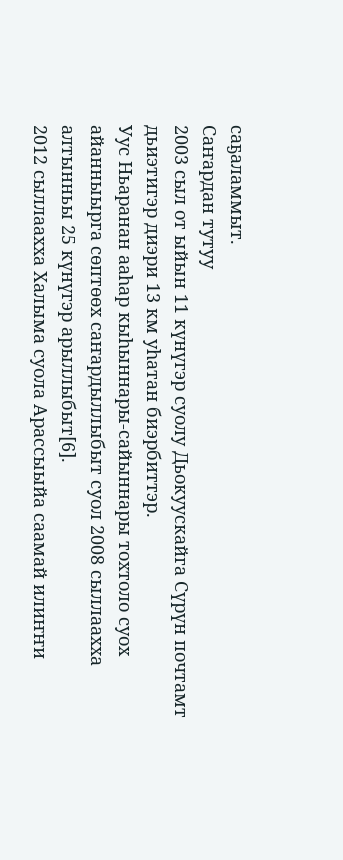саҕаламмыт.
Саҥардан тутуу
2003 сыл от ыйын 11 күнүгэр суолу Дьокуускайга Сүрүн почтамт дьиэтигэр диэри 13 км уһатан биэрбиттэр.
Уус Ньаранан ааһар кыһыннары-сайыннары тохтоло суох айанныырга сөптөөх саҥардыллыбыт суол 2008 сыллаахха алтынньы 25 күнүгэр арыллыбыт[6].
2012 сыллаахха Халыма суола Арассыыйа саамай илиҥҥи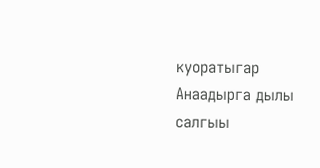куоратыгар Анаадырга дылы салгыы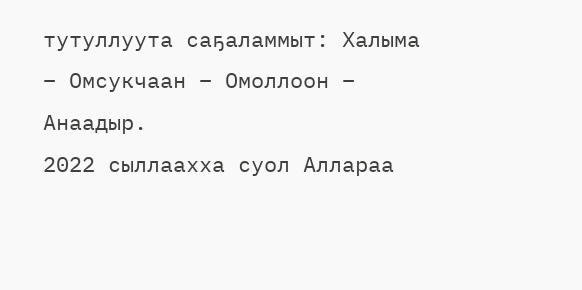тутуллуута саҕаламмыт: Халыма – Омсукчаан – Омоллоон – Анаадыр.
2022 сыллаахха суол Аллараа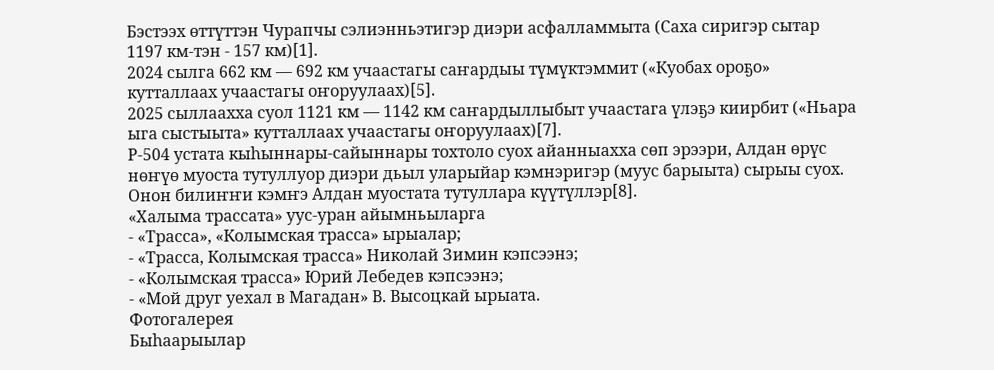Бэстээх өттүттэн Чурапчы сэлиэнньэтигэр диэри асфалламмыта (Саха сиригэр сытар 1197 км-тэн - 157 км)[1].
2024 сылга 662 км — 692 км учаастагы саҥардыы түмүктэммит («Куобах ороҕо» кутталлаах учаастагы оҥоруулаах)[5].
2025 сыллаахха суол 1121 км — 1142 км саҥардыллыбыт учаастага үлэҕэ киирбит («Ньара ыга сыстыыта» кутталлаах учаастагы оҥоруулаах)[7].
Р-504 устата кыһыннары-сайыннары тохтоло суох айанныахха сөп эрээри, Алдан өрүс нөҥүө муоста тутуллуор диэри дьыл уларыйар кэмнэригэр (муус барыыта) сырыы суох. Онон билиҥҥи кэмҥэ Алдан муостата тутуллара күүтүллэр[8].
«Халыма трассата» уус-уран айымньыларга
- «Трасса», «Колымская трасса» ырыалар;
- «Трасса, Колымская трасса» Николай Зимин кэпсээнэ;
- «Колымская трасса» Юрий Лебедев кэпсээнэ;
- «Мой друг уехал в Магадан» В. Высоцкай ырыата.
Фотогалерея
Быһаарыылар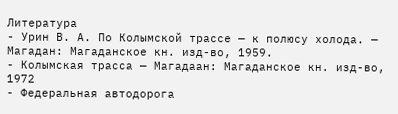Литература
- Урин В. А. По Колымской трассе — к полюсу холода. — Магадан: Магаданское кн. изд-во, 1959.
- Колымская трасса — Магадаан: Магаданское кн. изд-во, 1972
- Федеральная автодорога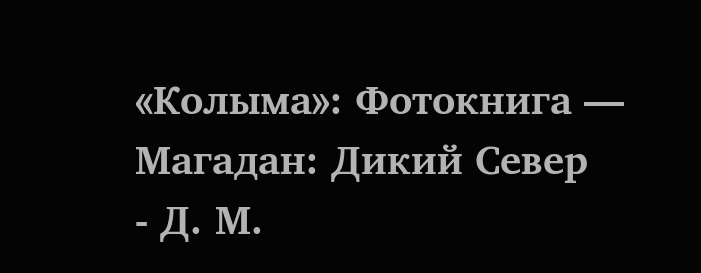«Колыма»: Фотокнига — Магадан: Дикий Север
- Д. М.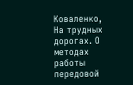Коваленко, На трудных дорогах. О методах работы передовой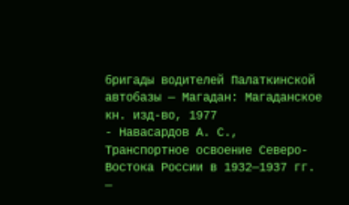бригады водителей Палаткинской автобазы — Магадан: Магаданское кн. изд-во, 1977
- Навасардов А. С., Транспортное освоение Северо-Востока России в 1932—1937 гг. —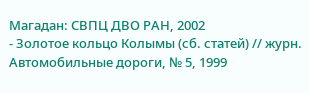Магадан: СВПЦ ДВО РАН, 2002
- Золотое кольцо Колымы (сб. статей) // журн. Автомобильные дороги, № 5, 1999